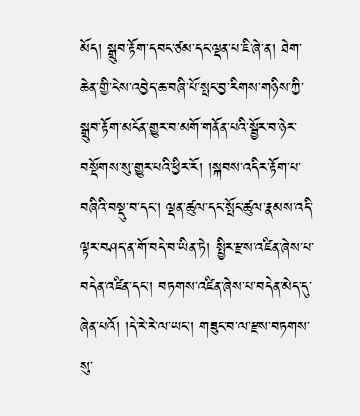མོད། སྒྲུབ་རྟོག་དབང་ཙམ་དང་ལྡན་པ་ཇི་ཞེ་ན། ཐེག་ཆེན་གྱི་ངེས་འབྱེད་ཆ་བཞི་པོ་སྤང་བྱ་རིགས་གཉིས་ཀྱི་སྒྲུབ་རྟོག་མངོན་གྱུར་བ་མགོ་གནོན་པའི་སྦྱོར་བ་ཉེར་བསྡོགས་སུ་གྱུར་པའི་ཕྱིར་རོ། །སྐབས་འདིར་རྟོག་པ་བཞིའི་བསྡུ་བ་དང་། ལྡན་ཚུལ་དང་སྤོང་ཚུལ་རྣམས་འདི་ལྟར་བཤད་ན་གོ་བདེ་བ་ཡིན་ཏེ། སྤྱིར་རྫས་འཛིན་ཞེས་པ་བདེན་འཛིན་དང་། བཏགས་འཛིན་ཞེས་པ་བདེན་མེད་དུ་ཞེན་པའོ། །དེ་རེ་རེ་ལ་ཡང་། གཟུང་བ་ལ་རྫས་བཏགས་སུ་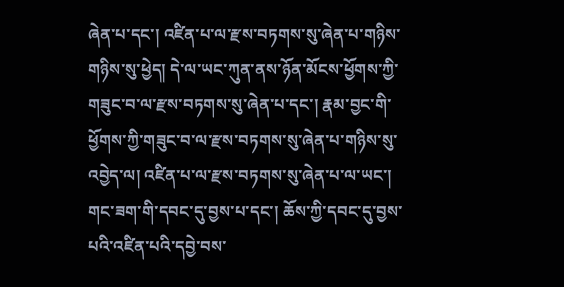ཞེན་པ་དང་། འཛིན་པ་ལ་རྫས་བཏགས་སུ་ཞེན་པ་གཉིས་གཉིས་སུ་ཕྱེད། དེ་ལ་ཡང་ཀུན་ནས་ཉོན་མོངས་ཕྱོགས་ཀྱི་གཟུང་བ་ལ་རྫས་བཏགས་སུ་ཞེན་པ་དང་། རྣམ་བྱང་གི་ཕྱོགས་ཀྱི་གཟུང་བ་ལ་རྫས་བཏགས་སུ་ཞེན་པ་གཉིས་སུ་འབྱེད་ལ། འཛིན་པ་ལ་རྫས་བཏགས་སུ་ཞེན་པ་ལ་ཡང་། གང་ཟག་གི་དབང་དུ་བྱས་པ་དང་། ཆོས་ཀྱི་དབང་དུ་བྱས་པའི་འཛིན་པའི་དབྱེ་བས་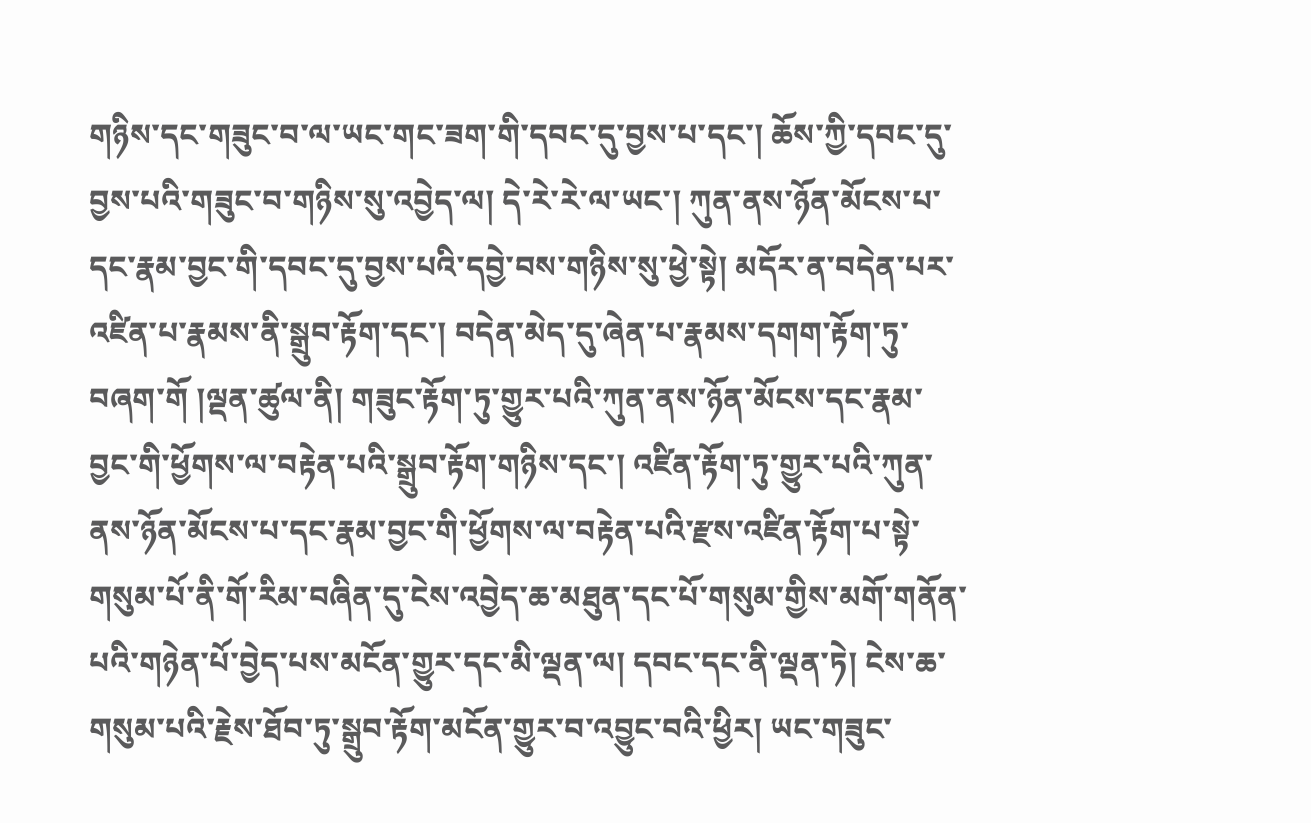གཉིས་དང་གཟུང་བ་ལ་ཡང་གང་ཟག་གི་དབང་དུ་བྱས་པ་དང་། ཆོས་ཀྱི་དབང་དུ་བྱས་པའི་གཟུང་བ་གཉིས་སུ་འབྱེད་ལ། དེ་རེ་རེ་ལ་ཡང་། ཀུན་ནས་ཉོན་མོངས་པ་དང་རྣམ་བྱང་གི་དབང་དུ་བྱས་པའི་དབྱེ་བས་གཉིས་སུ་ཕྱེ་སྟེ། མདོར་ན་བདེན་པར་འཛིན་པ་རྣམས་ནི་སྒྲུབ་རྟོག་དང་། བདེན་མེད་དུ་ཞེན་པ་རྣམས་དགག་རྟོག་ཏུ་བཞག་གོ །ལྡན་ཚུལ་ནི། གཟུང་རྟོག་ཏུ་གྱུར་པའི་ཀུན་ནས་ཉོན་མོངས་དང་རྣམ་བྱང་གི་ཕྱོགས་ལ་བརྟེན་པའི་སྒྲུབ་རྟོག་གཉིས་དང་། འཛིན་རྟོག་ཏུ་གྱུར་པའི་ཀུན་ནས་ཉོན་མོངས་པ་དང་རྣམ་བྱང་གི་ཕྱོགས་ལ་བརྟེན་པའི་རྫས་འཛིན་རྟོག་པ་སྟེ་གསུམ་པོ་ནི་གོ་རིམ་བཞིན་དུ་ངེས་འབྱེད་ཆ་མཐུན་དང་པོ་གསུམ་གྱིས་མགོ་གནོན་པའི་གཉེན་པོ་བྱེད་པས་མངོན་གྱུར་དང་མི་ལྡན་ལ། དབང་དང་ནི་ལྡན་ཏེ། ངེས་ཆ་གསུམ་པའི་རྗེས་ཐོབ་ཏུ་སྒྲུབ་རྟོག་མངོན་གྱུར་བ་འབྱུང་བའི་ཕྱིར། ཡང་གཟུང་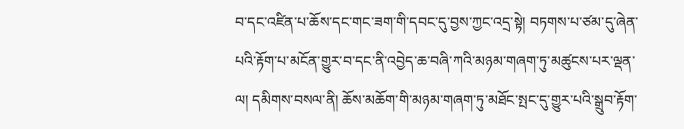བ་དང་འཛིན་པ་ཆོས་དང་གང་ཟག་གི་དབང་དུ་བྱས་ཀྱང་འདྲ་སྟེ། བཏགས་པ་ཙམ་དུ་ཞེན་པའི་རྟོག་པ་མངོན་གྱུར་བ་དང་ནི་འབྱེད་ཆ་བཞི་ཀའི་མཉམ་གཞག་ཏུ་མཚུངས་པར་ལྡན་ལ། དམིགས་བསལ་ནི། ཆོས་མཆོག་གི་མཉམ་གཞག་ཏུ་མཐོང་སྤང་དུ་གྱུར་པའི་སྒྲུབ་རྟོག་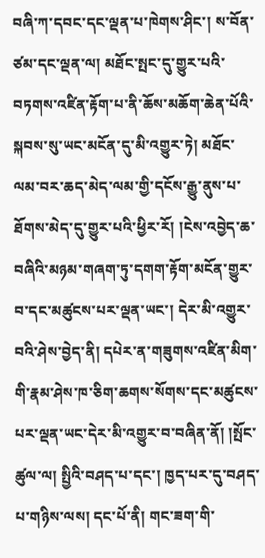བཞི་ཀ་དབང་དང་ལྡན་པ་ཁེགས་ཤིང་། ས་བོན་ཙམ་དང་ལྡན་ལ། མཐོང་སྤང་དུ་གྱུར་པའི་བཏགས་འཛིན་རྟོག་པ་ནི་ཆོས་མཆོག་ཆེན་པོའི་སྐབས་སུ་ཡང་མངོན་དུ་མི་འགྱུར་ཏེ། མཐོང་ལམ་བར་ཆད་མེད་ལམ་གྱི་དངོས་རྒྱུ་ནུས་པ་ཐོགས་མེད་དུ་གྱུར་པའི་ཕྱིར་རོ། །ངེས་འབྱེད་ཆ་བཞིའི་མཉམ་གཞག་ཏུ་དགག་རྟོག་མངོན་གྱུར་བ་དང་མཚུངས་པར་ལྡན་ཡང་། དེར་མི་འགྱུར་བའི་ཤེས་བྱེད་ནི། དཔེར་ན་གཟུགས་འཛིན་མིག་གི་རྣམ་ཤེས་ཁ་ཅིག་ཆགས་སོགས་དང་མཚུངས་པར་ལྡན་ཡང་དེར་མི་འགྱུར་བ་བཞིན་ནོ། །སྤོང་ཚུལ་ལ། སྤྱིའི་བཤད་པ་དང་། ཁྱད་པར་དུ་བཤད་པ་གཉིས་ལས། དང་པོ་ནི། གང་ཟག་གི་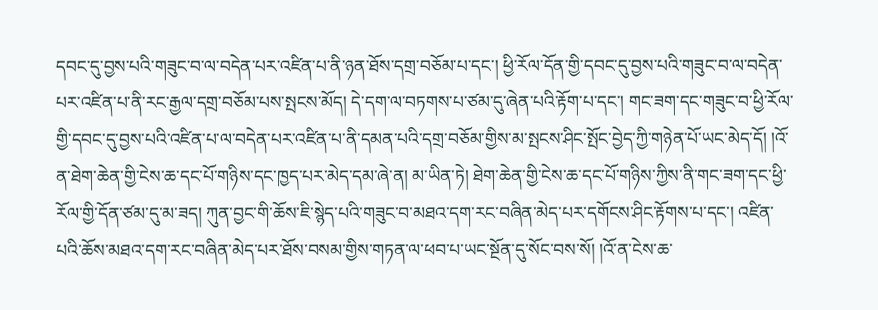དབང་དུ་བྱས་པའི་གཟུང་བ་ལ་བདེན་པར་འཛིན་པ་ནི་ཉན་ཐོས་དགྲ་བཅོམ་པ་དང་། ཕྱི་རོལ་དོན་གྱི་དབང་དུ་བྱས་པའི་གཟུང་བ་ལ་བདེན་པར་འཛིན་པ་ནི་རང་རྒྱལ་དགྲ་བཅོམ་པས་སྤངས་མོད། དེ་དག་ལ་བཏགས་པ་ཙམ་དུ་ཞེན་པའི་རྟོག་པ་དང་། གང་ཟག་དང་གཟུང་བ་ཕྱི་རོལ་གྱི་དབང་དུ་བྱས་པའི་འཛིན་པ་ལ་བདེན་པར་འཛིན་པ་ནི་དམན་པའི་དགྲ་བཅོམ་གྱིས་མ་སྤངས་ཤིང་སྤོང་བྱེད་ཀྱི་གཉེན་པོ་ཡང་མེད་དོ། །འོ་ན་ཐེག་ཆེན་གྱི་ངེས་ཆ་དང་པོ་གཉིས་དང་ཁྱད་པར་མེད་དམ་ཞེ་ན། མ་ཡིན་ཏེ། ཐེག་ཆེན་གྱི་ངེས་ཆ་དང་པོ་གཉིས་ཀྱིས་ནི་གང་ཟག་དང་ཕྱི་རོལ་གྱི་དོན་ཙམ་དུ་མ་ཟད། ཀུན་བྱང་གི་ཆོས་ཇི་སྙེད་པའི་གཟུང་བ་མཐའ་དག་རང་བཞིན་མེད་པར་དགོངས་ཤིང་རྟོགས་པ་དང་། འཛིན་པའི་ཆོས་མཐའ་དག་རང་བཞིན་མེད་པར་ཐོས་བསམ་གྱིས་གཏན་ལ་ཕབ་པ་ཡང་སྔོན་དུ་སོང་བས་སོ། །འོ་ན་ངེས་ཆ་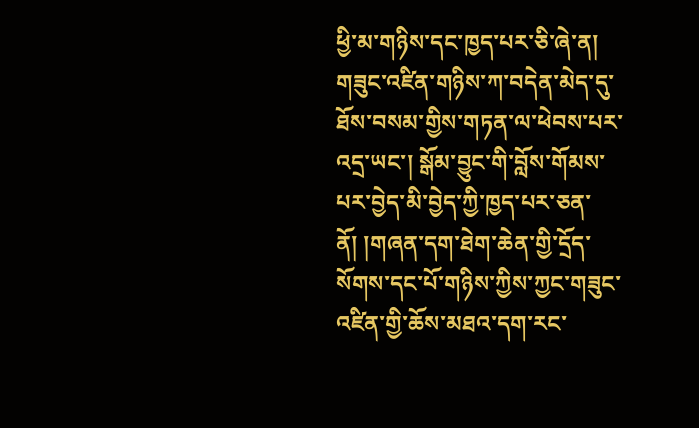ཕྱི་མ་གཉིས་དང་ཁྱད་པར་ཅི་ཞེ་ན། གཟུང་འཛིན་གཉིས་ཀ་བདེན་མེད་དུ་ཐོས་བསམ་གྱིས་གཏན་ལ་ཕེབས་པར་འདྲ་ཡང་། སྒོམ་བྱུང་གི་བློས་གོམས་པར་བྱེད་མི་བྱེད་ཀྱི་ཁྱད་པར་ཅན་ནོ། །གཞན་དག་ཐེག་ཆེན་གྱི་དྲོད་སོགས་དང་པོ་གཉིས་ཀྱིས་ཀྱང་གཟུང་འཛིན་གྱི་ཆོས་མཐའ་དག་རང་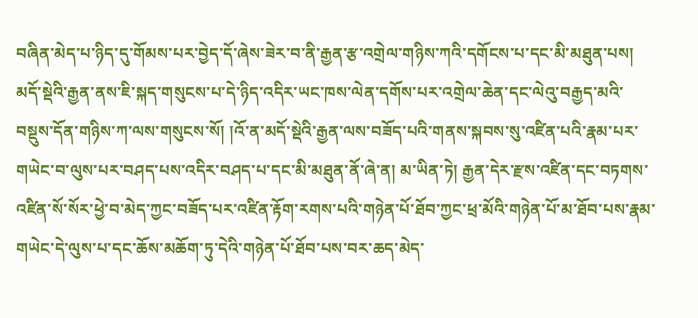བཞིན་མེད་པ་ཉིད་དུ་གོམས་པར་བྱེད་དོ་ཞེས་ཟེར་བ་ནི་རྒྱན་རྩ་འགྲེལ་གཉིས་ཀའི་དགོངས་པ་དང་མི་མཐུན་པས། མདོ་སྡེའི་རྒྱན་ནས་ཇི་སྐད་གསུངས་པ་དེ་ཉིད་འདིར་ཡང་ཁས་ལེན་དགོས་པར་འགྲེལ་ཆེན་དང་ལེའུ་བརྒྱད་མའི་བསྡུས་དོན་གཉིས་ཀ་ལས་གསུངས་སོ། །འོ་ན་མདོ་སྡེའི་རྒྱན་ལས་བཟོད་པའི་གནས་སྐབས་སུ་འཛིན་པའི་རྣམ་པར་གཡེང་བ་ལུས་པར་བཤད་པས་འདིར་བཤད་པ་དང་མི་མཐུན་ནོ་ཞེ་ན། མ་ཡིན་ཏེ། རྒྱན་དེར་རྫས་འཛིན་དང་བཏགས་འཛིན་སོ་སོར་ཕྱེ་བ་མེད་ཀྱང་བཟོད་པར་འཛིན་རྟོག་རགས་པའི་གཉེན་པོ་ཐོབ་ཀྱང་ཕྲ་མོའི་གཉེན་པོ་མ་ཐོབ་པས་རྣམ་གཡེང་དེ་ལུས་པ་དང་ཆོས་མཆོག་ཏུ་དེའི་གཉེན་པོ་ཐོབ་པས་བར་ཆད་མེད་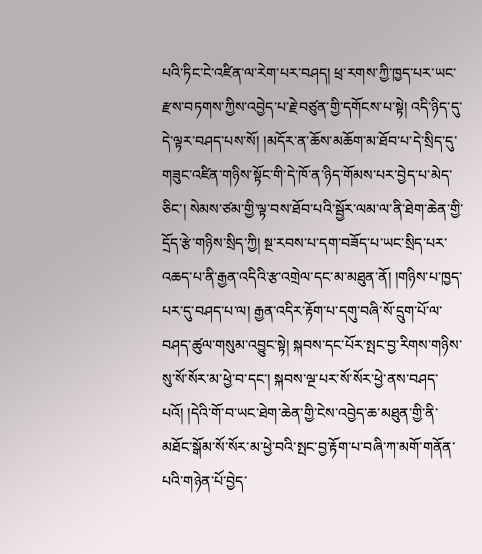པའི་ཏིང་ངེ་འཛིན་ལ་རེག་པར་བཤད། ཕྲ་རགས་ཀྱི་ཁྱད་པར་ཡང་རྫས་བཏགས་ཀྱིས་འབྱེད་པ་རྗེ་བཙུན་གྱི་དགོངས་པ་སྟེ། འདི་ཉིད་དུ་དེ་ལྟར་བཤད་པས་སོ། །མདོར་ན་ཆོས་མཆོག་མ་ཐོབ་པ་དེ་སྲིད་དུ་གཟུང་འཛིན་གཉིས་སྟོང་གི་དེ་ཁོ་ན་ཉིད་གོམས་པར་བྱེད་པ་མེད་ཅིང་། སེམས་ཙམ་གྱི་ལྟ་བས་ཐོབ་པའི་སྦྱོར་ལམ་ལ་ནི་ཐེག་ཆེན་གྱི་དྲོད་རྩེ་གཉིས་སྲིད་ཀྱི། སྔ་རབས་པ་དག་བཟོད་པ་ཡང་སྲིད་པར་འཆད་པ་ནི་རྒྱན་འདིའི་རྩ་འགྲེལ་དང་མ་མཐུན་ནོ། །གཉིས་པ་ཁྱད་པར་དུ་བཤད་པ་ལ། རྒྱན་འདིར་རྟོག་པ་དགུ་བཞི་སོ་དྲུག་པོ་ལ་བཤད་ཚུལ་གསུམ་འབྱུང་སྟེ། སྐབས་དང་པོར་སྤང་བྱ་རིགས་གཉིས་སུ་སོ་སོར་མ་ཕྱེ་བ་དང་། སྐབས་ལྔ་པར་སོ་སོར་ཕྱེ་ནས་བཤད་པའོ། །དེའི་གོ་བ་ཡང་ཐེག་ཆེན་གྱི་ངེས་འབྱེད་ཆ་མཐུན་གྱི་ནི་མཐོང་སྒོམ་སོ་སོར་མ་ཕྱེ་བའི་སྤང་བྱ་རྟོག་པ་བཞི་ཀ་མགོ་གནོན་པའི་གཉེན་པོ་བྱེད་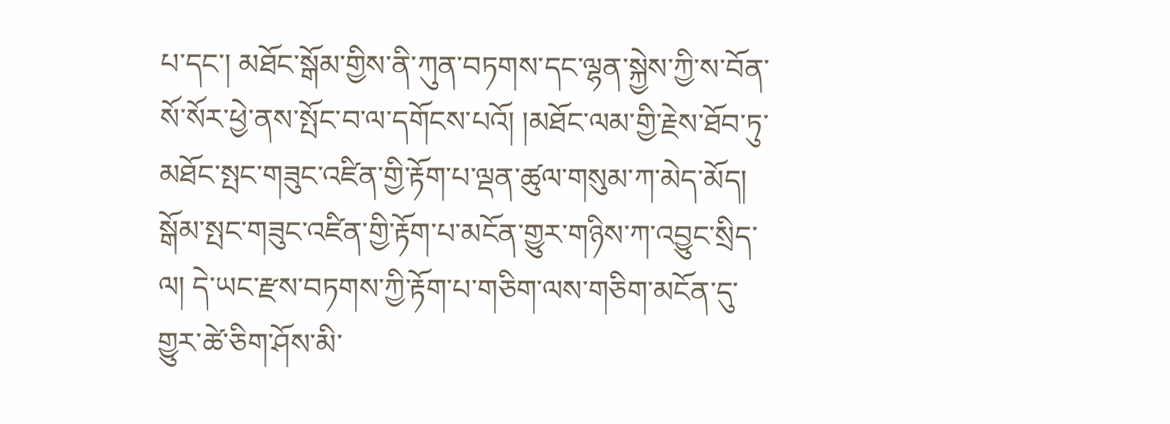པ་དང་། མཐོང་སྒོམ་གྱིས་ནི་ཀུན་བཏགས་དང་ལྷན་སྐྱེས་ཀྱི་ས་བོན་སོ་སོར་ཕྱེ་ནས་སྤོང་བ་ལ་དགོངས་པའོ། །མཐོང་ལམ་གྱི་རྗེས་ཐོབ་ཏུ་མཐོང་སྤང་གཟུང་འཛིན་གྱི་རྟོག་པ་ལྡན་ཚུལ་གསུམ་ཀ་མེད་མོད། སྒོམ་སྤང་གཟུང་འཛིན་གྱི་རྟོག་པ་མངོན་གྱུར་གཉིས་ཀ་འབྱུང་སྲིད་ལ། དེ་ཡང་རྫས་བཏགས་ཀྱི་རྟོག་པ་གཅིག་ལས་གཅིག་མངོན་དུ་གྱུར་ཚེ་ཅིག་ཤོས་མི་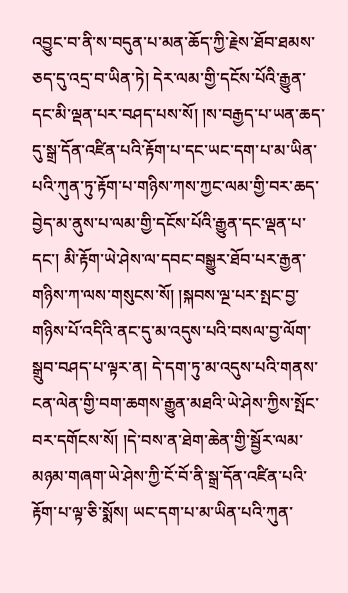འབྱུང་བ་ནི་ས་བདུན་པ་མན་ཆོད་ཀྱི་རྗེས་ཐོབ་ཐམས་ཅད་དུ་འདྲ་བ་ཡིན་ཏེ། དེར་ལམ་གྱི་དངོས་པོའི་རྒྱུན་དང་མི་ལྡན་པར་བཤད་པས་སོ། །ས་བརྒྱད་པ་ཡན་ཆད་དུ་སྒྲ་དོན་འཛིན་པའི་རྟོག་པ་དང་ཡང་དག་པ་མ་ཡིན་པའི་ཀུན་ཏུ་རྟོག་པ་གཉིས་ཀས་ཀྱང་ལམ་གྱི་བར་ཆད་བྱེད་མ་ནུས་པ་ལམ་གྱི་དངོས་པོའི་རྒྱུན་དང་ལྡན་པ་དང་། མི་རྟོག་ཡེ་ཤེས་ལ་དབང་བསྒྱུར་ཐོབ་པར་རྒྱན་གཉིས་ཀ་ལས་གསུངས་སོ། །སྐབས་ལྔ་པར་སྤང་བྱ་གཉིས་པོ་འདིའི་ནང་དུ་མ་འདུས་པའི་བསལ་བྱ་ལོག་སྒྲུབ་བཤད་པ་ལྟར་ན། དེ་དག་ཏུ་མ་འདུས་པའི་གནས་ངན་ལེན་གྱི་བག་ཆགས་རྒྱུན་མཐའི་ཡེ་ཤེས་ཀྱིས་སྤོང་བར་དགོངས་སོ། །དེ་བས་ན་ཐེག་ཆེན་གྱི་སྦྱོར་ལམ་མཉམ་གཞག་ཡེ་ཤེས་ཀྱི་ངོ་བོ་ནི་སྒྲ་དོན་འཛིན་པའི་རྟོག་པ་ལྟ་ཅི་སྨོས། ཡང་དག་པ་མ་ཡིན་པའི་ཀུན་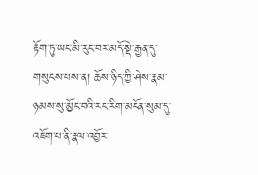རྟོག་ཏུ་ཡང་མི་རུང་བར་མདོ་སྡེ་རྒྱན་དུ་གསུངས་པས་ན། ཆོས་ཉིད་ཀྱི་ཤེས་རྣམ་ཉམས་སུ་མྱོང་བའི་རང་རིག་མངོན་སུམ་དུ་འཇོག་པ་ནི་རྣལ་འབྱོར་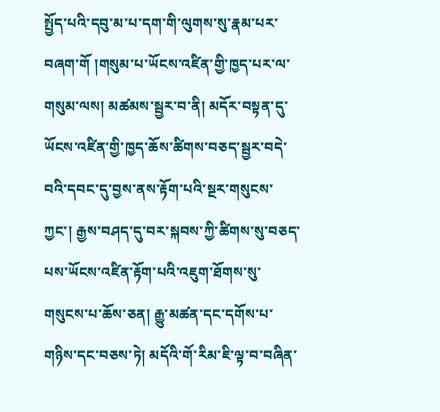སྤྱོད་པའི་དབུ་མ་པ་དག་གི་ལུགས་སུ་རྣམ་པར་བཞག་གོ །གསུམ་པ་ཡོངས་འཛིན་གྱི་ཁྱད་པར་ལ་གསུམ་ལས། མཚམས་སྦྱར་བ་ནི། མདོར་བསྟན་དུ་ཡོངས་འཛིན་གྱི་ཁྱད་ཆོས་ཚིགས་བཅད་སྦྱར་བདེ་བའི་དབང་དུ་བྱས་ནས་རྟོག་པའི་སྔར་གསུངས་ཀྱང་། རྒྱས་བཤད་དུ་བར་སྐབས་ཀྱི་ཚིགས་སུ་བཅད་པས་ཡོངས་འཛིན་རྟོག་པའི་འཇུག་ཐོགས་སུ་གསུངས་པ་ཆོས་ཅན། རྒྱུ་མཚན་དང་དགོས་པ་གཉིས་དང་བཅས་ཏེ། མདོའི་གོ་རིམ་ཇི་ལྟ་བ་བཞིན་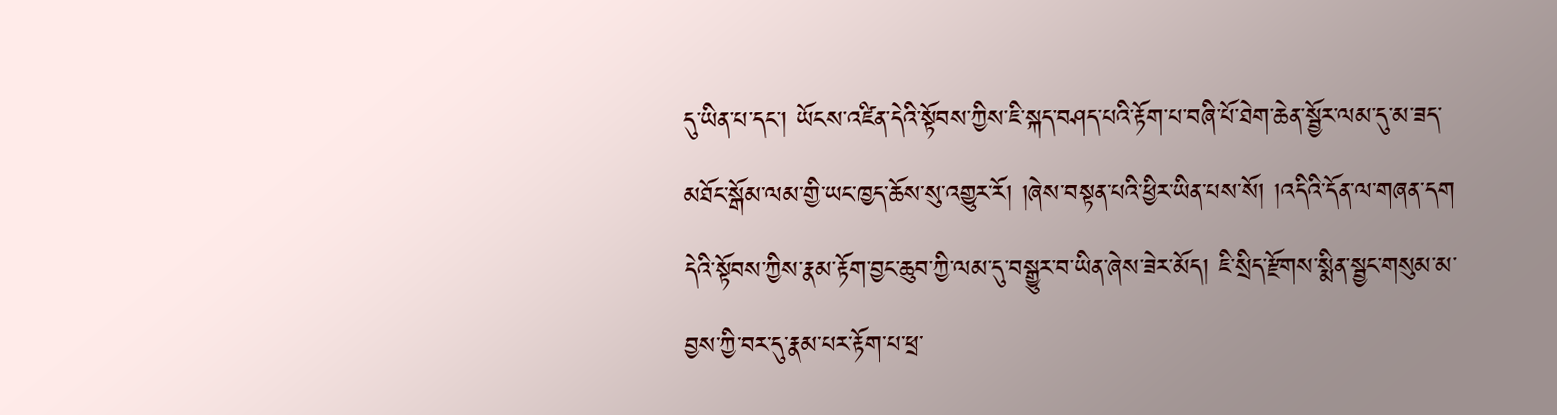དུ་ཡིན་པ་དང་། ཡོངས་འཛིན་དེའི་སྟོབས་ཀྱིས་ཇི་སྐད་བཤད་པའི་རྟོག་པ་བཞི་པོ་ཐེག་ཆེན་སྦྱོར་ལམ་དུ་མ་ཟད་མཐོང་སྒོམ་ལམ་གྱི་ཡང་ཁྱད་ཆོས་སུ་འགྱུར་རོ། །ཞེས་བསྟན་པའི་ཕྱིར་ཡིན་པས་སོ། །འདིའི་དོན་ལ་གཞན་དག དེའི་སྟོབས་ཀྱིས་རྣམ་རྟོག་བྱང་ཆུབ་ཀྱི་ལམ་དུ་བསྒྱུར་བ་ཡིན་ཞེས་ཟེར་མོད། ཇི་སྲིད་རྫོགས་སྨིན་སྦྱང་གསུམ་མ་བྱས་ཀྱི་བར་དུ་རྣམ་པར་རྟོག་པ་ཕྲ་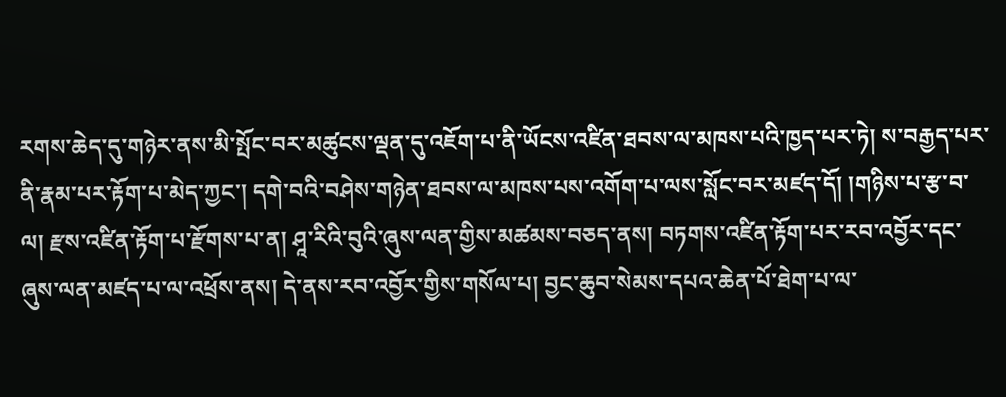རགས་ཆེད་དུ་གཉེར་ནས་མི་སྤོང་བར་མཚུངས་ལྡན་དུ་འཇོག་པ་ནི་ཡོངས་འཛིན་ཐབས་ལ་མཁས་པའི་ཁྱད་པར་ཏེ། ས་བརྒྱད་པར་ནི་རྣམ་པར་རྟོག་པ་མེད་ཀྱང་། དགེ་བའི་བཤེས་གཉེན་ཐབས་ལ་མཁས་པས་འགོག་པ་ལས་སློང་བར་མཛད་དོ། །གཉིས་པ་རྩ་བ་ལ། རྫས་འཛིན་རྟོག་པ་རྫོགས་པ་ན། ཤཱ་རིའི་བུའི་ཞུས་ལན་གྱིས་མཚམས་བཅད་ནས། བཏགས་འཛིན་རྟོག་པར་རབ་འབྱོར་དང་ཞུས་ལན་མཛད་པ་ལ་འཕྲོས་ནས། དེ་ནས་རབ་འབྱོར་གྱིས་གསོལ་པ། བྱང་ཆུབ་སེམས་དཔའ་ཆེན་པོ་ཐེག་པ་ལ་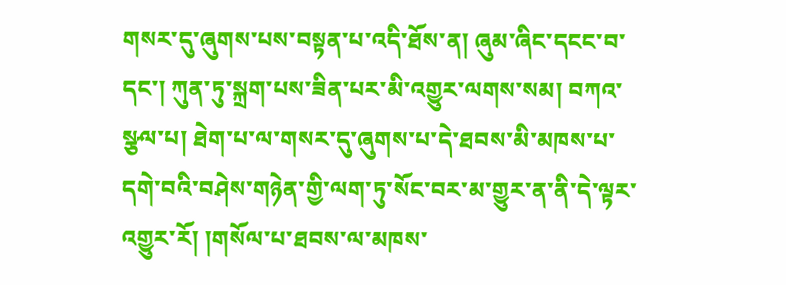གསར་དུ་ཞུགས་པས་བསྟན་པ་འདི་ཐོས་ན། ཞུམ་ཞིང་དངང་བ་དང་། ཀུན་ཏུ་སྐྲག་པས་ཟིན་པར་མི་འགྱུར་ལགས་སམ། བཀའ་སྩལ་པ། ཐེག་པ་ལ་གསར་དུ་ཞུགས་པ་དེ་ཐབས་མི་མཁས་པ་དགེ་བའི་བཤེས་གཉེན་གྱི་ལག་ཏུ་སོང་བར་མ་གྱུར་ན་ནི་དེ་ལྟར་འགྱུར་རོ། །གསོལ་པ་ཐབས་ལ་མཁས་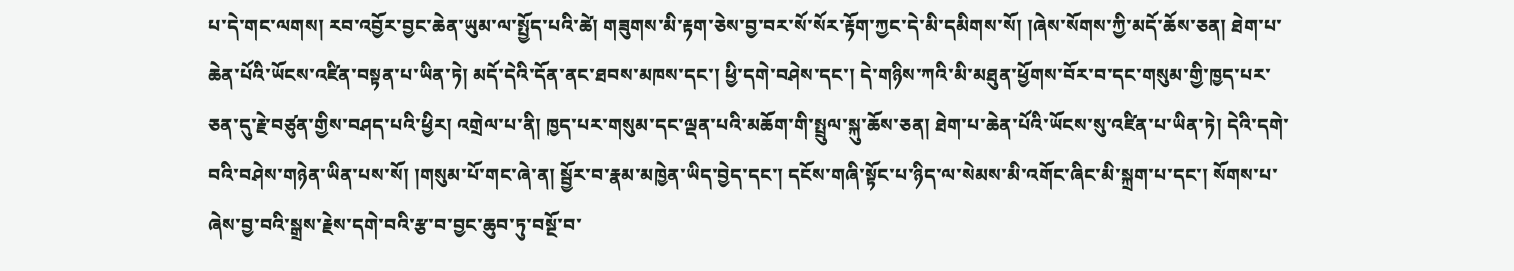པ་དེ་གང་ལགས། རབ་འབྱོར་བྱང་ཆེན་ཡུམ་ལ་སྤྱོད་པའི་ཚེ། གཟུགས་མི་རྟག་ཅེས་བྱ་བར་སོ་སོར་རྟོག་ཀྱང་དེ་མི་དམིགས་སོ། །ཞེས་སོགས་ཀྱི་མདོ་ཆོས་ཅན། ཐེག་པ་ཆེན་པོའི་ཡོངས་འཛིན་བསྟན་པ་ཡིན་ཏེ། མདོ་དེའི་དོན་ནང་ཐབས་མཁས་དང་། ཕྱི་དགེ་བཤེས་དང་། དེ་གཉིས་ཀའི་མི་མཐུན་ཕྱོགས་བོར་བ་དང་གསུམ་གྱི་ཁྱད་པར་ཅན་དུ་རྗེ་བཙུན་གྱིས་བཤད་པའི་ཕྱིར། འགྲེལ་པ་ནི། ཁྱད་པར་གསུམ་དང་ལྡན་པའི་མཆོག་གི་སྤྲུལ་སྐུ་ཆོས་ཅན། ཐེག་པ་ཆེན་པོའི་ཡོངས་སུ་འཛིན་པ་ཡིན་ཏེ། དེའི་དགེ་བའི་བཤེས་གཉེན་ཡིན་པས་སོ། །གསུམ་པོ་གང་ཞེ་ན། སྦྱོར་བ་རྣམ་མཁྱེན་ཡིད་བྱེད་དང་། དངོས་གཞི་སྟོང་པ་ཉིད་ལ་སེམས་མི་འགོང་ཞིང་མི་སྐྲག་པ་དང་། སོགས་པ་ཞེས་བྱ་བའི་སྒྲས་རྗེས་དགེ་བའི་རྩ་བ་བྱང་ཆུབ་ཏུ་བསྔོ་བ་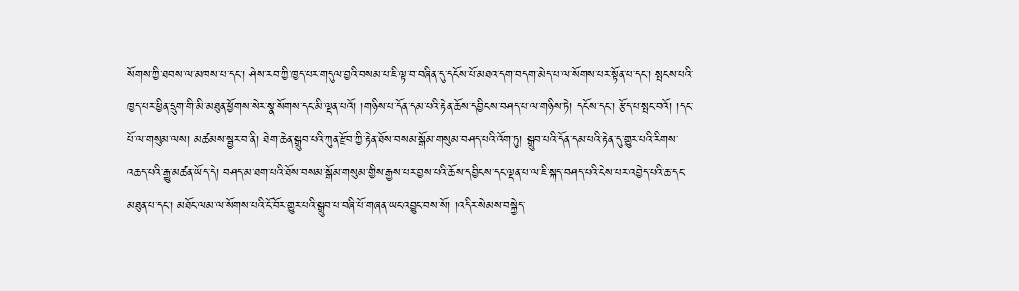སོགས་ཀྱི་ཐབས་ལ་མཁས་པ་དང་། ཤེས་རབ་ཀྱི་ཁྱད་པར་གདུལ་བྱའི་བསམ་པ་ཇི་ལྟ་བ་བཞིན་དུ་དངོས་པོ་མཐའ་དག་བདག་མེད་པ་ལ་སོགས་པར་སྟོན་པ་དང་། སྤངས་པའི་ཁྱད་པར་ཕྱིན་དྲུག་གི་མི་མཐུན་ཕྱོགས་སེར་སྣ་སོགས་དང་མི་ལྡན་པའོ། །གཉིས་པ་དོན་དམ་པའི་རྟེན་ཆོས་དབྱིངས་བཤད་པ་ལ་གཉིས་ཏེ། དངོས་དང་། རྩོད་པ་སྤང་བའོ། །དང་པོ་ལ་གསུམ་ལས། མཚམས་སྦྱར་བ་ནི། ཐེག་ཆེན་སྒྲུབ་པའི་ཀུན་རྫོབ་ཀྱི་རྟེན་ཐོས་བསམ་སྒོམ་གསུམ་བཤད་པའི་འོག་ཏུ། སྒྲུབ་པའི་དོན་དམ་པའི་རྟེན་དུ་གྱུར་པའི་རིགས་འཆད་པའི་རྒྱུ་མཚན་ཡོད་དེ། བཤད་མ་ཐག་པའི་ཐོས་བསམ་སྒོམ་གསུམ་གྱིས་རྒྱས་པར་བྱས་པའི་ཆོས་དབྱིངས་དང་ལྡན་པ་ལ་ཇི་སྐད་བཤད་པའི་ངེས་པར་འབྱེད་པའི་ཆ་དང་མཐུན་པ་དང་། མཐོང་ལམ་ལ་སོགས་པའི་ངོ་བོར་གྱུར་པའི་སྒྲུབ་པ་བཞི་པོ་གཞན་ཡང་འབྱུང་བས་སོ། །འདིར་སེམས་བསྐྱེད་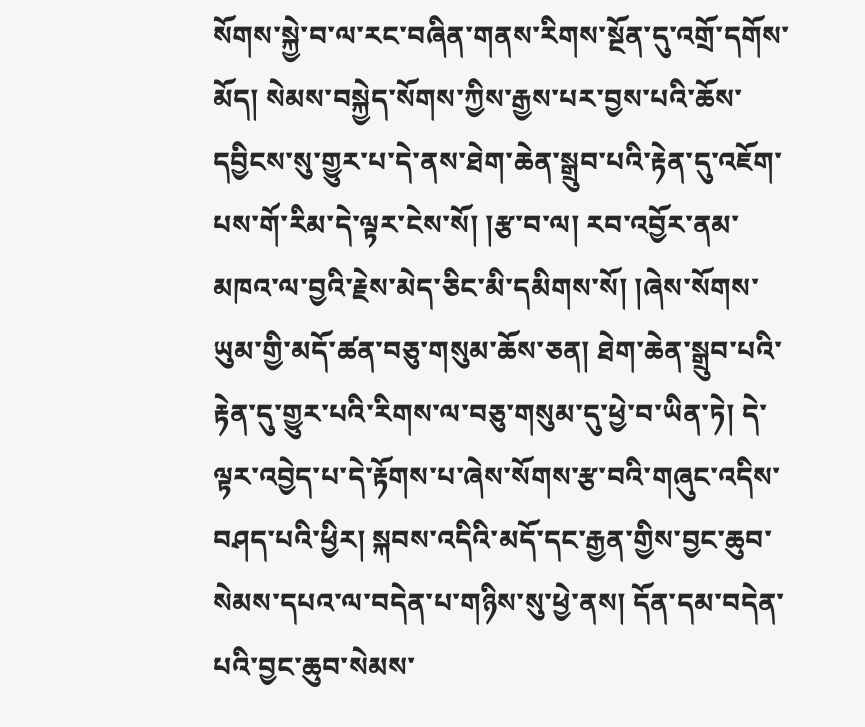སོགས་སྐྱེ་བ་ལ་རང་བཞིན་གནས་རིགས་སྔོན་དུ་འགྲོ་དགོས་མོད། སེམས་བསྐྱེད་སོགས་ཀྱིས་རྒྱས་པར་བྱས་པའི་ཆོས་དབྱིངས་སུ་གྱུར་པ་དེ་ནས་ཐེག་ཆེན་སྒྲུབ་པའི་རྟེན་དུ་འཇོག་པས་གོ་རིམ་དེ་ལྟར་ངེས་སོ། །རྩ་བ་ལ། རབ་འབྱོར་ནམ་མཁའ་ལ་བྱའི་རྗེས་མེད་ཅིང་མི་དམིགས་སོ། །ཞེས་སོགས་ཡུམ་གྱི་མདོ་ཚན་བཅུ་གསུམ་ཆོས་ཅན། ཐེག་ཆེན་སྒྲུབ་པའི་རྟེན་དུ་གྱུར་པའི་རིགས་ལ་བཅུ་གསུམ་དུ་ཕྱེ་བ་ཡིན་ཏེ། དེ་ལྟར་འབྱེད་པ་དེ་རྟོགས་པ་ཞེས་སོགས་རྩ་བའི་གཞུང་འདིས་བཤད་པའི་ཕྱིར། སྐབས་འདིའི་མདོ་དང་རྒྱན་གྱིས་བྱང་ཆུབ་སེམས་དཔའ་ལ་བདེན་པ་གཉིས་སུ་ཕྱེ་ནས། དོན་དམ་བདེན་པའི་བྱང་ཆུབ་སེམས་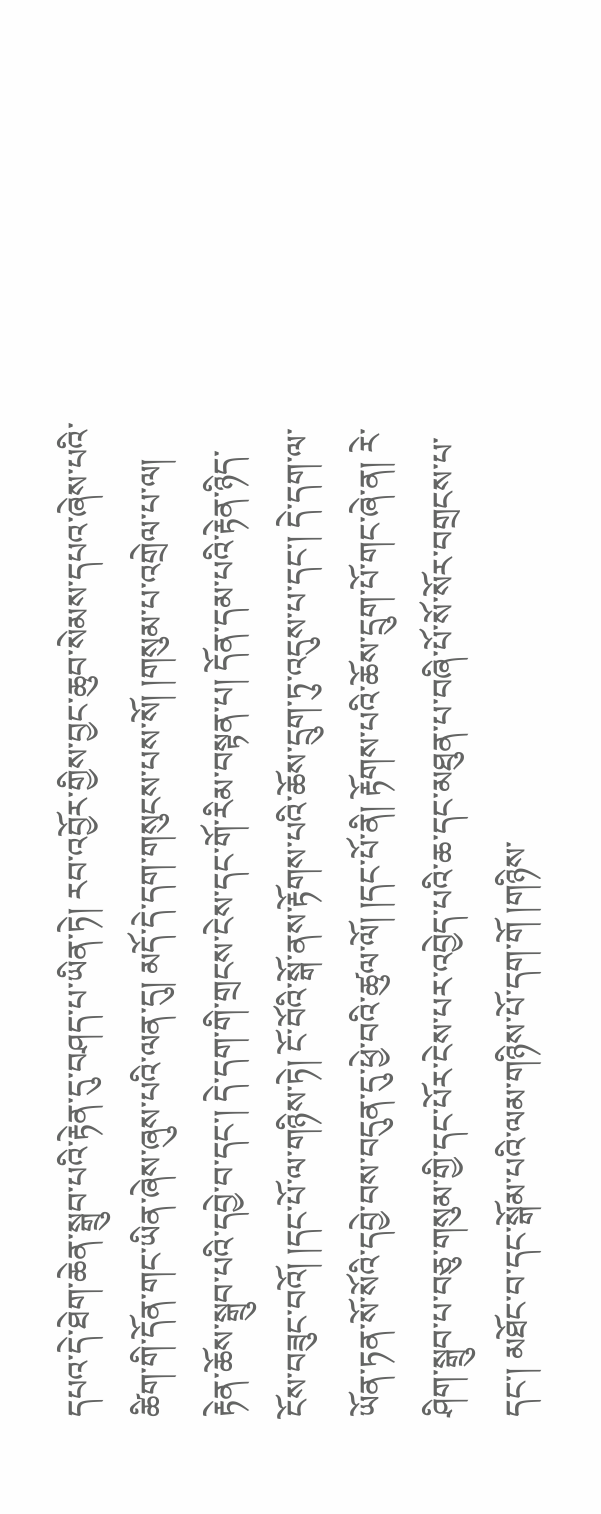དཔའ་དེ་ཐེག་ཆེན་སྒྲུབ་པའི་རྟེན་དུ་བཤད་པ་ཡིན་ཏེ། རབ་འབྱོར་གྱིས་བྱང་ཆུབ་སེམས་དཔའ་ཞེས་པའི་ཚིག་གི་དོན་གང་ཡིན་ཞེས་ཞུས་པའི་ལན་དུ། མདོ་དེ་དག་གསུངས་པས་སོ། །གསུམ་པ་འགྲེལ་པ་ལ། རྟེན་ཆོས་སྒྲུབ་པའི་དབྱེ་བ་དང་། དེ་དག་གི་གྲངས་ངེས་དང་གོ་རིམ་བསྟན་པ། དོན་དམ་པའི་རྟེན་ཉིད་ངོས་བཟུང་བའོ། །དང་པོ་ལ་གཉིས་ཏེ། ངོ་བོའི་སྒོ་ནས་རྟོགས་པའི་ཆོས་དྲུག་ཏུ་འདུས་པ་དང་། དེ་དག་ལ་ཡོན་ཏན་སོ་སོའི་དབྱེ་བས་བདུན་དུ་ཕྱེ་བའི་ཚུལ་ལོ། །དང་པོ་ནི། རྟོགས་པའི་ཆོས་དྲུག་པོ་གང་ཞེ་ན། རེ་ཤིག་སྒྲུབ་པ་བཅུ་གསུམ་གྱི་དང་པོར་ངེས་པར་འབྱེད་པའི་ཆ་དང་མཐུན་པ་བཞི་པོ་སོ་སོར་བགྲངས་པ་དང་། མཐོང་བ་དང་སྒོམ་པའི་ལམ་གཉིས་པོ་དག་གོ །གཉིས་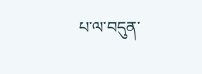པ་ལ་བདུན་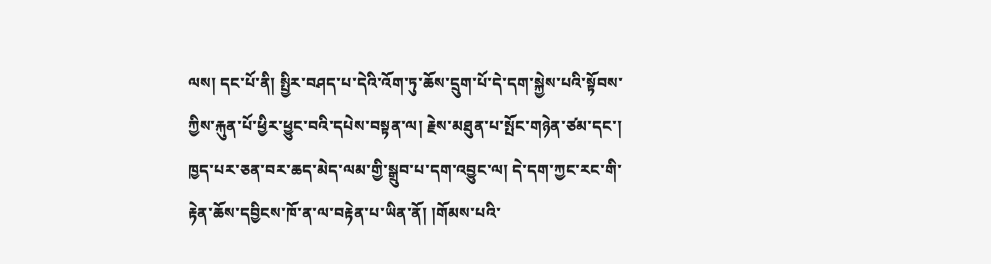ལས། དང་པོ་ནི། སྤྱིར་བཤད་པ་དེའི་འོག་ཏུ་ཆོས་དྲུག་པོ་དེ་དག་སྐྱེས་པའི་སྟོབས་ཀྱིས་རྐུན་པོ་ཕྱིར་ཕྱུང་བའི་དཔེས་བསྟན་ལ། རྗེས་མཐུན་པ་སྤོང་གཉེན་ཙམ་དང་། ཁྱད་པར་ཅན་བར་ཆད་མེད་ལམ་གྱི་སྒྲུབ་པ་དག་འབྱུང་ལ། དེ་དག་ཀྱང་རང་གི་རྟེན་ཆོས་དབྱིངས་ཁོ་ན་ལ་བརྟེན་པ་ཡིན་ནོ། །གོམས་པའི་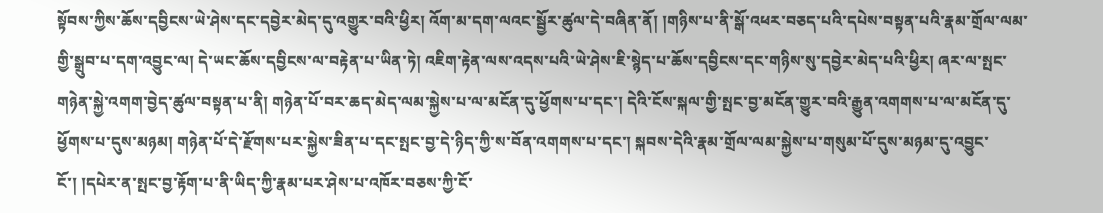སྟོབས་ཀྱིས་ཆོས་དབྱིངས་ཡེ་ཤེས་དང་དབྱེར་མེད་དུ་འགྱུར་བའི་ཕྱིར། འོག་མ་དག་ལའང་སྦྱོར་ཚུལ་དེ་བཞིན་ནོ། །གཉིས་པ་ནི་སྒོ་འཕར་བཅད་པའི་དཔེས་བསྟན་པའི་རྣམ་གྲོལ་ལམ་གྱི་སྒྲུབ་པ་དག་འབྱུང་ལ། དེ་ཡང་ཆོས་དབྱིངས་ལ་བརྟེན་པ་ཡིན་ཏེ། འཇིག་རྟེན་ལས་འདས་པའི་ཡེ་ཤེས་ཇི་སྙེད་པ་ཆོས་དབྱིངས་དང་གཉིས་སུ་དབྱེར་མེད་པའི་ཕྱིར། ཞར་ལ་སྤང་གཉེན་སྐྱེ་འགག་བྱེད་ཚུལ་བསྟན་པ་ནི། གཉེན་པོ་བར་ཆད་མེད་ལམ་སྐྱེས་པ་ལ་མངོན་དུ་ཕྱོགས་པ་དང་། དེའི་ངོས་སྐལ་གྱི་སྤང་བྱ་མངོན་གྱུར་བའི་རྒྱུན་འགགས་པ་ལ་མངོན་དུ་ཕྱོགས་པ་དུས་མཉམ། གཉེན་པོ་དེ་རྫོགས་པར་སྐྱེས་ཟིན་པ་དང་སྤང་བྱ་དེ་ཉིད་ཀྱི་ས་བོན་འགགས་པ་དང་། སྐབས་དེའི་རྣམ་གྲོལ་ལམ་སྐྱེས་པ་གསུམ་པོ་དུས་མཉམ་དུ་འབྱུང་ངོ་། །དཔེར་ན་སྤང་བྱ་རྟོག་པ་ནི་ཡིད་ཀྱི་རྣམ་པར་ཤེས་པ་འཁོར་བཅས་ཀྱི་ངོ་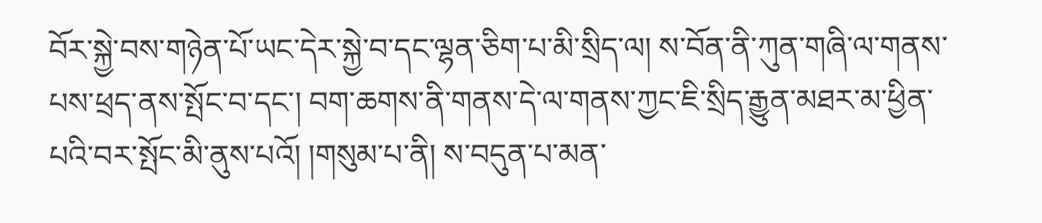བོར་སྐྱེ་བས་གཉེན་པོ་ཡང་དེར་སྐྱེ་བ་དང་ལྷན་ཅིག་པ་མི་སྲིད་ལ། ས་བོན་ནི་ཀུན་གཞི་ལ་གནས་པས་ཕྲད་ནས་སྤོང་བ་དང་། བག་ཆགས་ནི་གནས་དེ་ལ་གནས་ཀྱང་ཇི་སྲིད་རྒྱུན་མཐར་མ་ཕྱིན་པའི་བར་སྤོང་མི་ནུས་པའོ། །གསུམ་པ་ནི། ས་བདུན་པ་མན་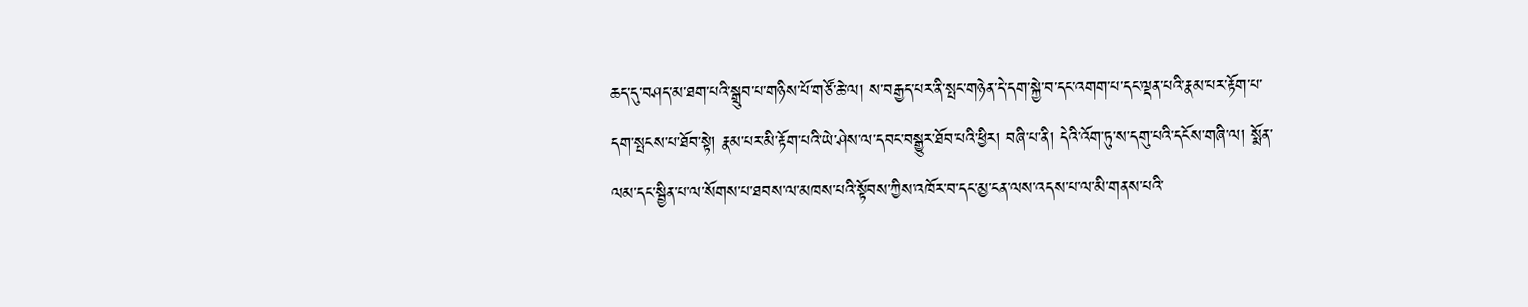ཆད་དུ་བཤད་མ་ཐག་པའི་སྒྲུབ་པ་གཉིས་པོ་གཙོ་ཆེ་ལ། ས་བརྒྱད་པར་ནི་སྤང་གཉེན་དེ་དག་སྐྱེ་བ་དང་འགག་པ་དང་ལྡན་པའི་རྣམ་པར་རྟོག་པ་དག་སྤངས་པ་ཐོབ་སྟེ། རྣམ་པར་མི་རྟོག་པའི་ཡེ་ཤེས་ལ་དབང་བསྒྱུར་ཐོབ་པའི་ཕྱིར། བཞི་པ་ནི། དེའི་འོག་ཏུ་ས་དགུ་པའི་དངོས་གཞི་ལ། སྨོན་ལམ་དང་སྦྱིན་པ་ལ་སོགས་པ་ཐབས་ལ་མཁས་པའི་སྟོབས་ཀྱིས་འཁོར་བ་དང་མྱ་ངན་ལས་འདས་པ་ལ་མི་གནས་པའི་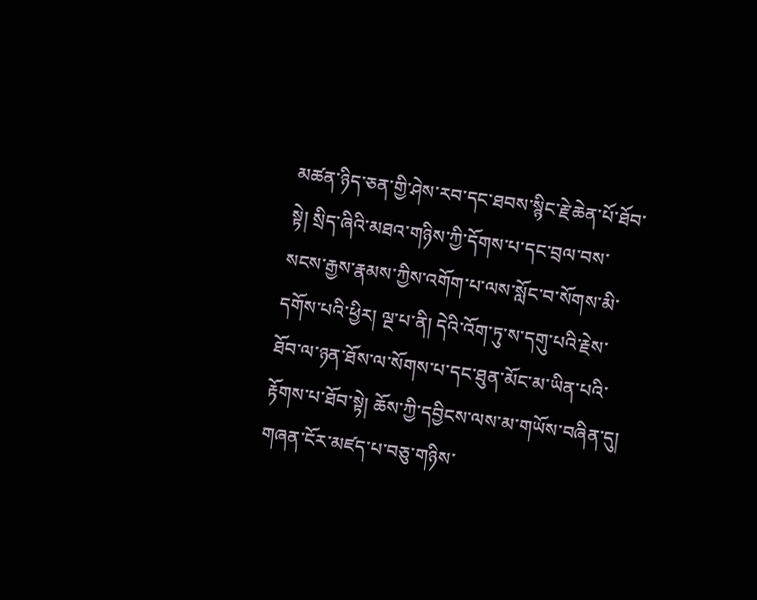མཚན་ཉིད་ཅན་གྱི་ཤེས་རབ་དང་ཐབས་སྙིང་རྗེ་ཆེན་པོ་ཐོབ་སྟེ། སྲིད་ཞིའི་མཐའ་གཉིས་ཀྱི་དོགས་པ་དང་བྲལ་བས་སངས་རྒྱས་རྣམས་ཀྱིས་འགོག་པ་ལས་སློང་བ་སོགས་མི་དགོས་པའི་ཕྱིར། ལྔ་པ་ནི། དེའི་འོག་ཏུ་ས་དགུ་པའི་རྗེས་ཐོབ་ལ་ཉན་ཐོས་ལ་སོགས་པ་དང་ཐུན་མོང་མ་ཡིན་པའི་རྟོགས་པ་ཐོབ་སྟེ། ཆོས་ཀྱི་དབྱིངས་ལས་མ་གཡོས་བཞིན་དུ། གཞན་ངོར་མཛད་པ་བཅུ་གཉིས་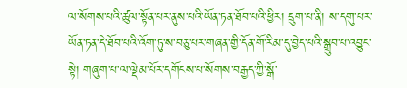ལ་སོགས་པའི་ཚུལ་སྟོན་པར་ནུས་པའི་ཡོན་ཏན་ཐོབ་པའི་ཕྱིར། དྲུག་པ་ནི། ས་དགུ་པར་ཡོན་ཏན་དེ་ཐོབ་པའི་འོག་ཏུ་ས་བཅུ་པར་གཞན་གྱི་དོན་གོ་རིམ་དུ་བྱེད་པའི་སྒྲུབ་པ་འབྱུང་སྟེ། གཞུག་པ་ལ་ལྡེམ་པོར་དགོངས་པ་སོགས་བརྒྱད་ཀྱི་སྒོ་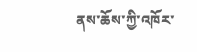ནས་ཆོས་ཀྱི་འཁོར་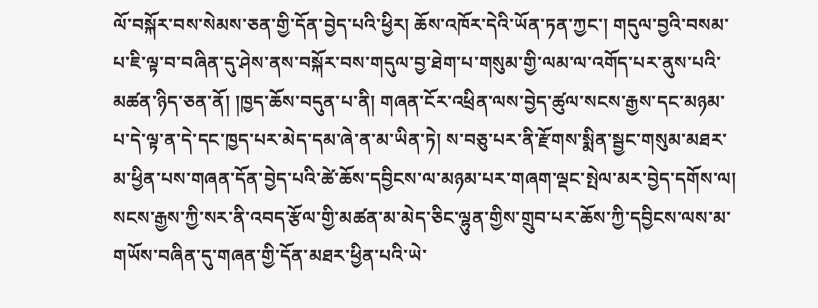ལོ་བསྐོར་བས་སེམས་ཅན་གྱི་དོན་བྱེད་པའི་ཕྱིར། ཆོས་འཁོར་དེའི་ཡོན་ཏན་ཀྱང་། གདུལ་བྱའི་བསམ་པ་ཇི་ལྟ་བ་བཞིན་དུ་ཤེས་ནས་བསྐོར་བས་གདུལ་བྱ་ཐེག་པ་གསུམ་གྱི་ལམ་ལ་འགོད་པར་ནུས་པའི་མཚན་ཉིད་ཅན་ནོ། །ཁྱད་ཆོས་བདུན་པ་ནི། གཞན་ངོར་འཕྲིན་ལས་བྱེད་ཚུལ་སངས་རྒྱས་དང་མཉམ་པ་དེ་ལྟ་ན་དེ་དང་ཁྱད་པར་མེད་དམ་ཞེ་ན་མ་ཡིན་ཏེ། ས་བཅུ་པར་ནི་རྫོགས་སྨིན་སྦྱང་གསུམ་མཐར་མ་ཕྱིན་པས་གཞན་དོན་བྱེད་པའི་ཚེ་ཆོས་དབྱིངས་ལ་མཉམ་པར་གཞག་ལྡང་སྤེལ་མར་བྱེད་དགོས་ལ། སངས་རྒྱས་ཀྱི་སར་ནི་འབད་རྩོལ་གྱི་མཚན་མ་མེད་ཅིང་ལྷུན་གྱིས་གྲུབ་པར་ཆོས་ཀྱི་དབྱིངས་ལས་མ་གཡོས་བཞིན་དུ་གཞན་གྱི་དོན་མཐར་ཕྱིན་པའི་ཡེ་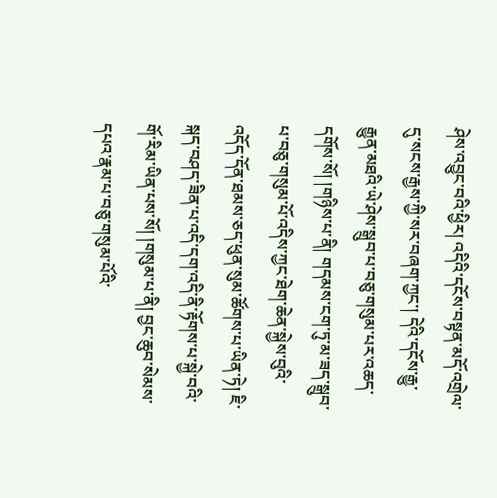ཤེས་འབྱུང་བའི་ཕྱིར། འདིའི་དངོས་བསྟན་མདོ་འགྲེལ་དུ་སངས་རྒྱས་ཀྱི་སར་བཞག་ཀྱང་། དེའི་དངོས་རྒྱུ་རྒྱུན་མཐའི་ཡེ་ཤེས་སྒྲུབ་པ་བཅུ་གསུམ་པར་འཆད་དགོས་སོ། །གཉིས་པ་ནི། གདམས་ངག་ཏུ་མ་ཟད་སྒྲུབ་པ་བཅུ་གསུམ་པོ་འདིས་ཀྱང་ཐེག་ཆེན་སྐྱེས་བུའི་འདོད་དོན་ཐམས་ཅད་ཕུན་སུམ་ཚོགས་པ་ཡིན་ཏེ། ཇི་སྐད་བཤད་ཟིན་པ་འདི་དག་འདི་ནི་རྟོགས་པ་སྐྱེ་བའི་གོ་རིམ་ཡིན་པས་སོ། །གསུམ་པ་ནི། བྱང་ཆུབ་སེམས་དཔའ་རྣམ་པ་བཅུ་གསུམ་པོའི་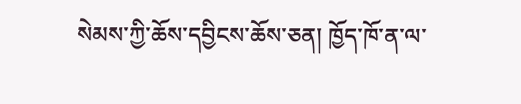སེམས་ཀྱི་ཆོས་དབྱིངས་ཆོས་ཅན། ཁྱོད་ཁོ་ན་ལ་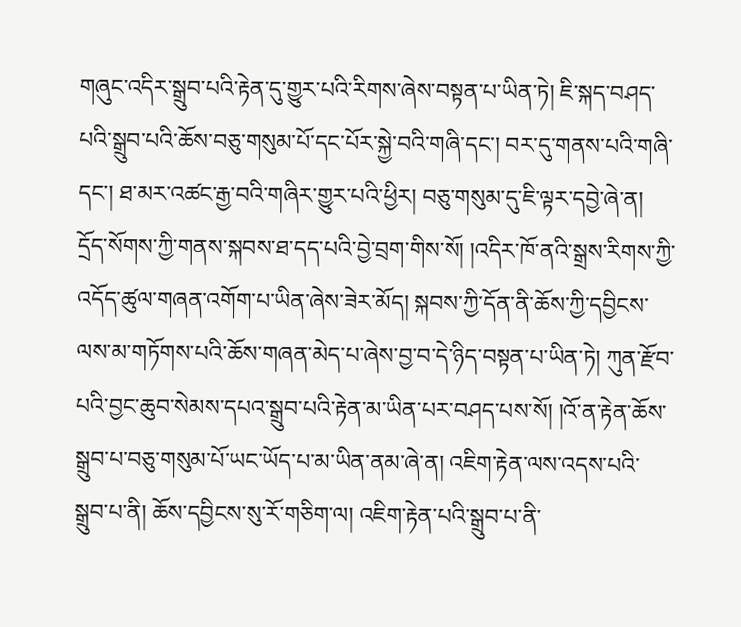གཞུང་འདིར་སྒྲུབ་པའི་རྟེན་དུ་གྱུར་པའི་རིགས་ཞེས་བསྟན་པ་ཡིན་ཏེ། ཇི་སྐད་བཤད་པའི་སྒྲུབ་པའི་ཆོས་བཅུ་གསུམ་པོ་དང་པོར་སྐྱེ་བའི་གཞི་དང་། བར་དུ་གནས་པའི་གཞི་དང་། ཐ་མར་འཚང་རྒྱ་བའི་གཞིར་གྱུར་པའི་ཕྱིར། བཅུ་གསུམ་དུ་ཇི་ལྟར་དབྱེ་ཞེ་ན། དྲོད་སོགས་ཀྱི་གནས་སྐབས་ཐ་དད་པའི་བྱེ་བྲག་གིས་སོ། །འདིར་ཁོ་ནའི་སྒྲས་རིགས་ཀྱི་འདོད་ཚུལ་གཞན་འགོག་པ་ཡིན་ཞེས་ཟེར་མོད། སྐབས་ཀྱི་དོན་ནི་ཆོས་ཀྱི་དབྱིངས་ལས་མ་གཏོགས་པའི་ཆོས་གཞན་མེད་པ་ཞེས་བྱ་བ་དེ་ཉིད་བསྟན་པ་ཡིན་ཏེ། ཀུན་རྫོབ་པའི་བྱང་ཆུབ་སེམས་དཔའ་སྒྲུབ་པའི་རྟེན་མ་ཡིན་པར་བཤད་པས་སོ། །འོ་ན་རྟེན་ཆོས་སྒྲུབ་པ་བཅུ་གསུམ་པོ་ཡང་ཡོད་པ་མ་ཡིན་ནམ་ཞེ་ན། འཇིག་རྟེན་ལས་འདས་པའི་སྒྲུབ་པ་ནི། ཆོས་དབྱིངས་སུ་རོ་གཅིག་ལ། འཇིག་རྟེན་པའི་སྒྲུབ་པ་ནི་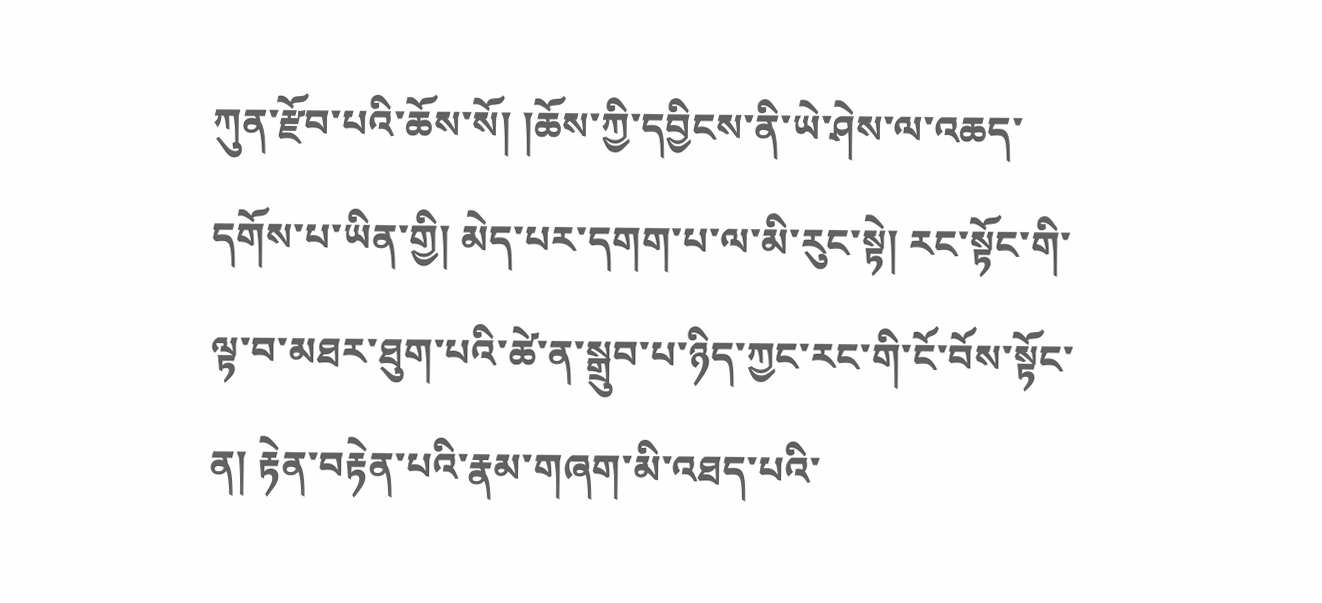ཀུན་རྫོབ་པའི་ཆོས་སོ། །ཆོས་ཀྱི་དབྱིངས་ནི་ཡེ་ཤེས་ལ་འཆད་དགོས་པ་ཡིན་གྱི། མེད་པར་དགག་པ་ལ་མི་རུང་སྟེ། རང་སྟོང་གི་ལྟ་བ་མཐར་ཐུག་པའི་ཚེ་ན་སྒྲུབ་པ་ཉིད་ཀྱང་རང་གི་ངོ་བོས་སྟོང་ན། རྟེན་བརྟེན་པའི་རྣམ་གཞག་མི་འཐད་པའི་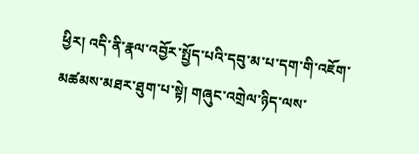ཕྱིར། འདི་ནི་རྣལ་འབྱོར་སྤྱོད་པའི་དབུ་མ་པ་དག་གི་འཇོག་མཚམས་མཐར་ཐུག་པ་སྟེ། གཞུང་འགྲེལ་ཉིད་ལས་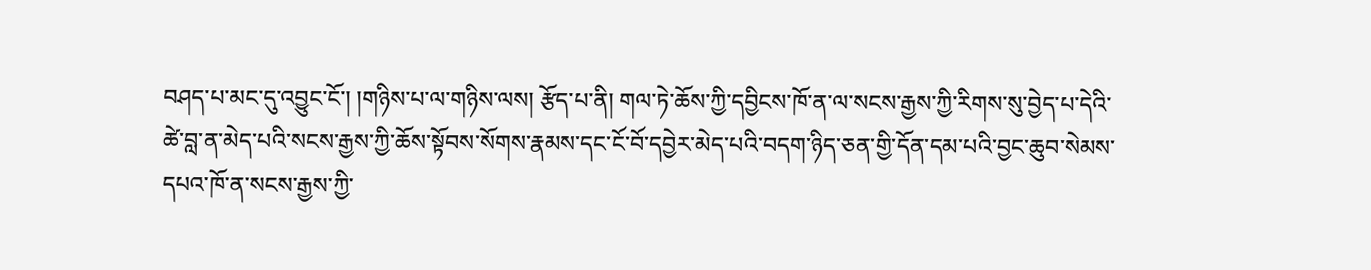བཤད་པ་མང་དུ་འབྱུང་ངོ་། །གཉིས་པ་ལ་གཉིས་ལས། རྩོད་པ་ནི། གལ་ཏེ་ཆོས་ཀྱི་དབྱིངས་ཁོ་ན་ལ་སངས་རྒྱས་ཀྱི་རིགས་སུ་བྱེད་པ་དེའི་ཚེ་བླ་ན་མེད་པའི་སངས་རྒྱས་ཀྱི་ཆོས་སྟོབས་སོགས་རྣམས་དང་ངོ་བོ་དབྱེར་མེད་པའི་བདག་ཉིད་ཅན་གྱི་དོན་དམ་པའི་བྱང་ཆུབ་སེམས་དཔའ་ཁོ་ན་སངས་རྒྱས་ཀྱི་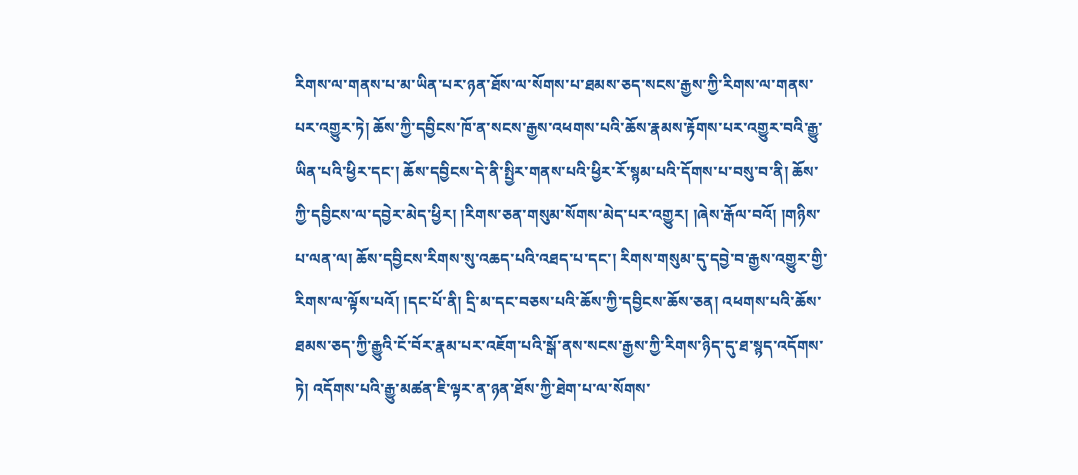རིགས་ལ་གནས་པ་མ་ཡིན་པར་ཉན་ཐོས་ལ་སོགས་པ་ཐམས་ཅད་སངས་རྒྱས་ཀྱི་རིགས་ལ་གནས་པར་འགྱུར་ཏེ། ཆོས་ཀྱི་དབྱིངས་ཁོ་ན་སངས་རྒྱས་འཕགས་པའི་ཆོས་རྣམས་རྟོགས་པར་འགྱུར་བའི་རྒྱུ་ཡིན་པའི་ཕྱིར་དང་། ཆོས་དབྱིངས་དེ་ནི་སྤྱིར་གནས་པའི་ཕྱིར་རོ་སྙམ་པའི་དོགས་པ་བསུ་བ་ནི། ཆོས་ཀྱི་དབྱིངས་ལ་དབྱེར་མེད་ཕྱིར། །རིགས་ཅན་གསུམ་སོགས་མེད་པར་འགྱུར། །ཞེས་རྒོལ་བའོ། །གཉིས་པ་ལན་ལ། ཆོས་དབྱིངས་རིགས་སུ་འཆད་པའི་འཐད་པ་དང་། རིགས་གསུམ་དུ་དབྱེ་བ་རྒྱས་འགྱུར་གྱི་རིགས་ལ་ལྟོས་པའོ། །དང་པོ་ནི། དྲི་མ་དང་བཅས་པའི་ཆོས་ཀྱི་དབྱིངས་ཆོས་ཅན། འཕགས་པའི་ཆོས་ཐམས་ཅད་ཀྱི་རྒྱུའི་ངོ་བོར་རྣམ་པར་འཇོག་པའི་སྒོ་ནས་སངས་རྒྱས་ཀྱི་རིགས་ཉིད་དུ་ཐ་སྙད་འདོགས་ཏེ། འདོགས་པའི་རྒྱུ་མཚན་ཇི་ལྟར་ན་ཉན་ཐོས་ཀྱི་ཐེག་པ་ལ་སོགས་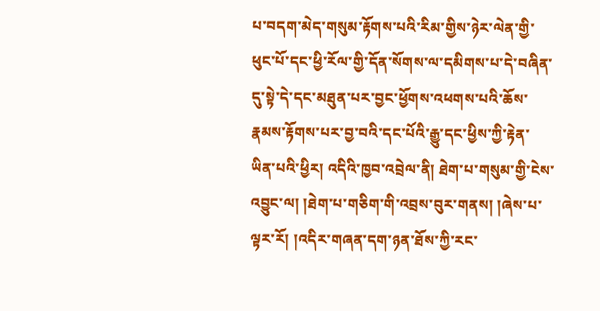པ་བདག་མེད་གསུམ་རྟོགས་པའི་རིམ་གྱིས་ཉེར་ལེན་གྱི་ཕུང་པོ་དང་ཕྱི་རོལ་གྱི་དོན་སོགས་ལ་དམིགས་པ་དེ་བཞིན་དུ་སྟེ་དེ་དང་མཐུན་པར་བྱང་ཕྱོགས་འཕགས་པའི་ཆོས་རྣམས་རྟོགས་པར་བྱ་བའི་དང་པོའི་རྒྱུ་དང་ཕྱིས་ཀྱི་རྟེན་ཡིན་པའི་ཕྱིར། འདིའི་ཁྱབ་འབྲེལ་ནི། ཐེག་པ་གསུམ་གྱི་ངེས་འབྱུང་ལ། །ཐེག་པ་གཅིག་གི་འབྲས་བུར་གནས། །ཞེས་པ་ལྟར་རོ། །འདིར་གཞན་དག་ཉན་ཐོས་ཀྱི་རང་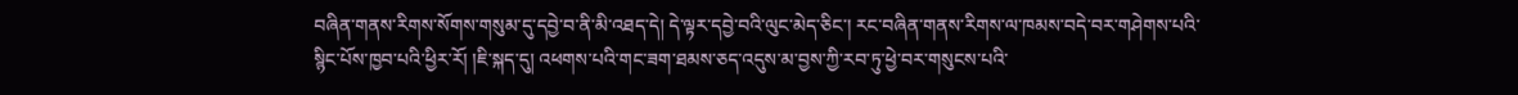བཞིན་གནས་རིགས་སོགས་གསུམ་དུ་དབྱེ་བ་ནི་མི་འཐད་དེ། དེ་ལྟར་དབྱེ་བའི་ལུང་མེད་ཅིང་། རང་བཞིན་གནས་རིགས་ལ་ཁམས་བདེ་བར་གཤེགས་པའི་སྙིང་པོས་ཁྱབ་པའི་ཕྱིར་རོ། །ཇི་སྐད་དུ། འཕགས་པའི་གང་ཟག་ཐམས་ཅད་འདུས་མ་བྱས་ཀྱི་རབ་ཏུ་ཕྱེ་བར་གསུངས་པའི་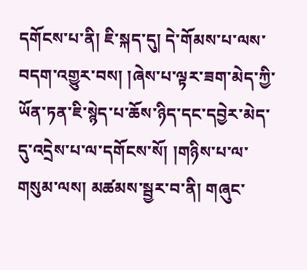དགོངས་པ་ནི། ཇི་སྐད་དུ། དེ་གོམས་པ་ལས་བདག་འགྱུར་བས། །ཞེས་པ་ལྟར་ཟག་མེད་ཀྱི་ཡོན་ཏན་ཇི་སྙེད་པ་ཆོས་ཉིད་དང་དབྱེར་མེད་དུ་འདྲེས་པ་ལ་དགོངས་སོ། །གཉིས་པ་ལ་གསུམ་ལས། མཚམས་སྦྱར་བ་ནི། གཞུང་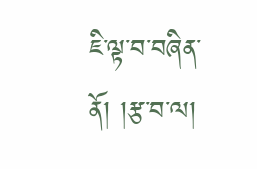ཇི་ལྟ་བ་བཞིན་ནོ། །རྩ་བ་ལ།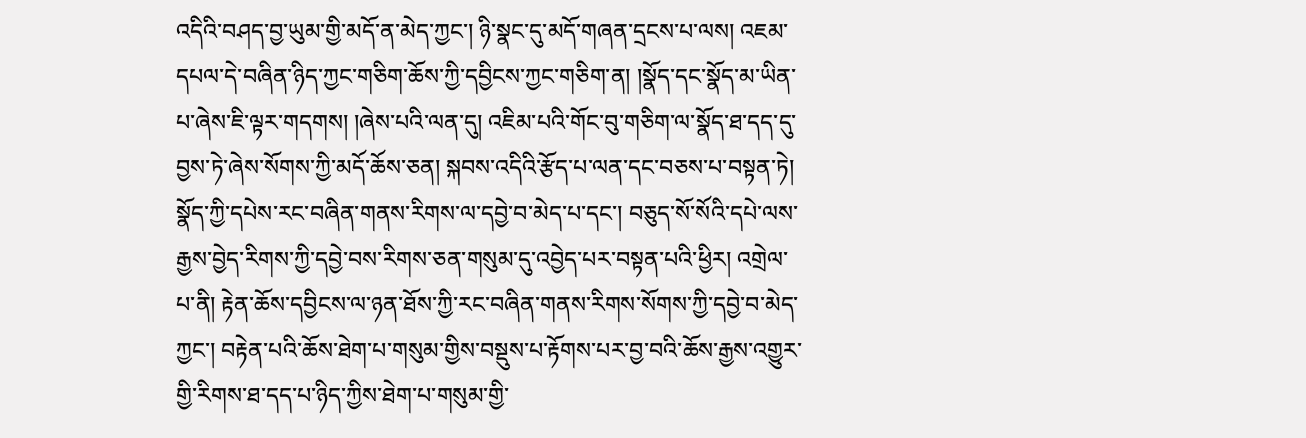འདིའི་བཤད་བྱ་ཡུམ་གྱི་མདོ་ན་མེད་ཀྱང་། ཉི་སྣང་དུ་མདོ་གཞན་དྲངས་པ་ལས། འཇམ་དཔལ་དེ་བཞིན་ཉིད་ཀྱང་གཅིག་ཆོས་ཀྱི་དབྱིངས་ཀྱང་གཅིག་ན། །སྣོད་དང་སྣོད་མ་ཡིན་པ་ཞེས་ཇི་ལྟར་གདགས། །ཞེས་པའི་ལན་དུ། འཇིམ་པའི་གོང་བུ་གཅིག་ལ་སྣོད་ཐ་དད་དུ་བྱས་ཏེ་ཞེས་སོགས་ཀྱི་མདོ་ཆོས་ཅན། སྐབས་འདིའི་རྩོད་པ་ལན་དང་བཅས་པ་བསྟན་ཏེ། སྣོད་ཀྱི་དཔེས་རང་བཞིན་གནས་རིགས་ལ་དབྱེ་བ་མེད་པ་དང་། བཅུད་སོ་སོའི་དཔེ་ལས་རྒྱས་བྱེད་རིགས་ཀྱི་དབྱེ་བས་རིགས་ཅན་གསུམ་དུ་འབྱེད་པར་བསྟན་པའི་ཕྱིར། འགྲེལ་པ་ནི། རྟེན་ཆོས་དབྱིངས་ལ་ཉན་ཐོས་ཀྱི་རང་བཞིན་གནས་རིགས་སོགས་ཀྱི་དབྱེ་བ་མེད་ཀྱང་། བརྟེན་པའི་ཆོས་ཐེག་པ་གསུམ་གྱིས་བསྡུས་པ་རྟོགས་པར་བྱ་བའི་ཆོས་རྒྱས་འགྱུར་གྱི་རིགས་ཐ་དད་པ་ཉིད་ཀྱིས་ཐེག་པ་གསུམ་གྱི་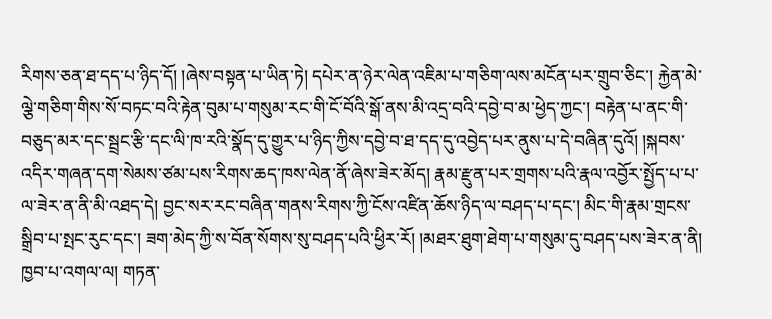རིགས་ཅན་ཐ་དད་པ་ཉིད་དོ། །ཞེས་བསྟན་པ་ཡིན་ཏེ། དཔེར་ན་ཉེར་ལེན་འཇིམ་པ་གཅིག་ལས་མངོན་པར་གྲུབ་ཅིང་། རྐྱེན་མེ་ལྕེ་གཅིག་གིས་སོ་བཏང་བའི་རྟེན་བུམ་པ་གསུམ་རང་གི་ངོ་བོའི་སྒོ་ནས་མི་འདྲ་བའི་དབྱེ་བ་མ་ཕྱེད་ཀྱང་། བརྟེན་པ་ནང་གི་བཅུད་མར་དང་སྦྲང་རྩི་དང་ལི་ཁ་རའི་སྣོད་དུ་གྱུར་པ་ཉིད་ཀྱིས་དབྱེ་བ་ཐ་དད་དུ་འབྱེད་པར་ནུས་པ་དེ་བཞིན་དུའོ། །སྐབས་འདིར་གཞན་དག་སེམས་ཙམ་པས་རིགས་ཆད་ཁས་ལེན་ནོ་ཞེས་ཟེར་མོད། རྣམ་རྫུན་པར་གྲགས་པའི་རྣལ་འབྱོར་སྤྱོད་པ་པ་ལ་ཟེར་ན་ནི་མི་འཐད་དེ། བྱང་སར་རང་བཞིན་གནས་རིགས་ཀྱི་ངོས་འཛིན་ཆོས་ཉིད་ལ་བཤད་པ་དང་། མིང་གི་རྣམ་གྲངས་སྒྲིབ་པ་སྤང་རུང་དང་། ཟག་མེད་ཀྱི་ས་བོན་སོགས་སུ་བཤད་པའི་ཕྱིར་རོ། །མཐར་ཐུག་ཐེག་པ་གསུམ་དུ་བཤད་པས་ཟེར་ན་ནི། ཁྱབ་པ་འགལ་ལ། གཏན་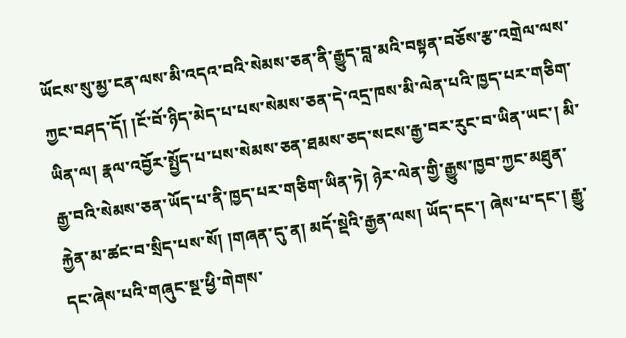ཡོངས་སུ་མྱ་ངན་ལས་མི་འདའ་བའི་སེམས་ཅན་ནི་རྒྱུད་བླ་མའི་བསྟན་བཅོས་རྩ་འགྲེལ་ལས་ཀྱང་བཤད་དོ། །ངོ་བོ་ཉིད་མེད་པ་པས་སེམས་ཅན་དེ་འདྲ་ཁས་མི་ལེན་པའི་ཁྱད་པར་གཅིག་ཡིན་ལ། རྣལ་འབྱོར་སྤྱོད་པ་པས་སེམས་ཅན་ཐམས་ཅད་སངས་རྒྱ་བར་རུང་བ་ཡིན་ཡང་། མི་རྒྱ་བའི་སེམས་ཅན་ཡོད་པ་ནི་ཁྱད་པར་གཅིག་ཡིན་ཏེ། ཉེར་ལེན་གྱི་རྒྱུས་ཁྱབ་ཀྱང་མཐུན་རྐྱེན་མ་ཚང་བ་སྲིད་པས་སོ། །གཞན་དུ་ན། མདོ་སྡེའི་རྒྱན་ལས། ཡོད་དང་། ཞེས་པ་དང་། རྒྱུ་དང་ཞེས་པའི་གཞུང་སྔ་ཕྱི་གེགས་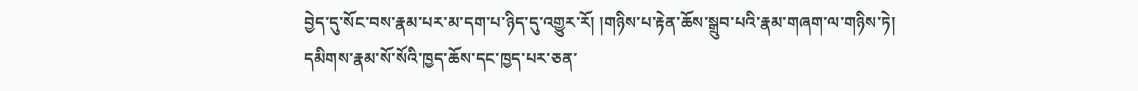བྱེད་དུ་སོང་བས་རྣམ་པར་མ་དག་པ་ཉིད་དུ་འགྱུར་རོ། །གཉིས་པ་རྟེན་ཆོས་སྒྲུབ་པའི་རྣམ་གཞག་ལ་གཉིས་ཏེ། དམིགས་རྣམ་སོ་སོའི་ཁྱད་ཆོས་དང་ཁྱད་པར་ཅན་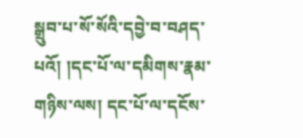སྒྲུབ་པ་སོ་སོའི་དབྱེ་བ་བཤད་པའོ། །དང་པོ་ལ་དམིགས་རྣམ་གཉིས་ལས། དང་པོ་ལ་དངོས་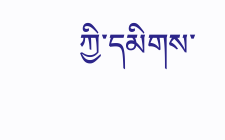ཀྱི་དམིགས་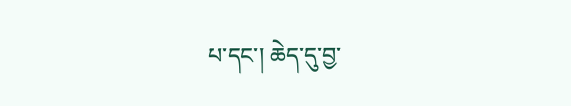པ་དང་། ཆེད་དུ་བྱ་